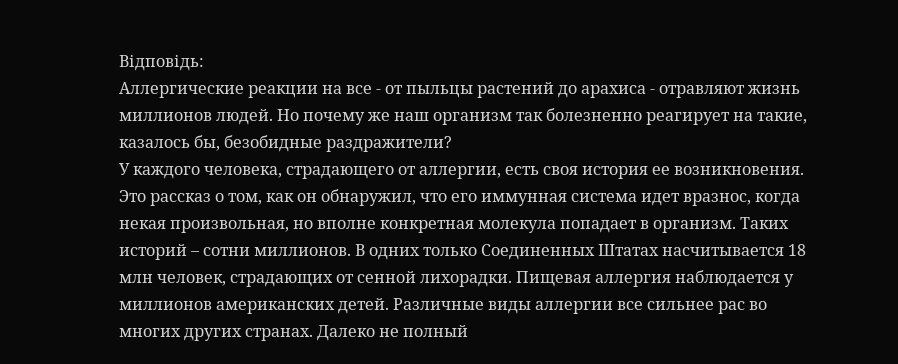Відповідь:
Аллергические реакции на все - от пыльцы растений до арахиса - отравляют жизнь миллионов людей. Но почему же наш организм так болезненно реагирует на такие, казалось бы, безобидные раздражители?
У каждого человека, страдающего от аллергии, есть своя история ее возникновения. Это рассказ о том, как он обнаружил, что его иммунная система идет вразнос, когда некая произвольная, но вполне конкретная молекула попадает в организм. Таких историй – сотни миллионов. В одних только Соединенных Штатах насчитывается 18 млн человек, страдающих от сенной лихорадки. Пищевая аллергия наблюдается у миллионов американских детей. Различные виды аллергии все сильнее рас во многих других странах. Далеко не полный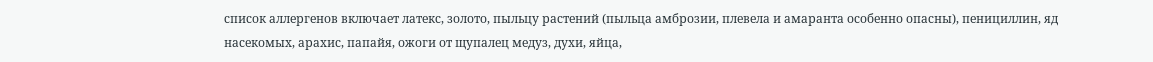список аллергенов включает латекс, золото, пыльцу растений (пыльца амброзии, плевела и амаранта особенно опасны), пенициллин, яд насекомых, арахис, папайя, ожоги от щупалец медуз, духи, яйца,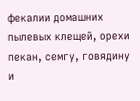фекалии домашних пылевых клещей, орехи пекан, семгу, говядину и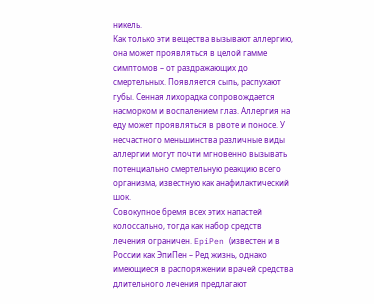никель.
Как только эти вещества вызывают аллергию, она может проявляться в целой гамме симптомов – от раздражающих до смертельных. Появляется сыпь, распухают губы. Сенная лихорадка сопровождается насморком и воспалением глаз. Аллергия на еду может проявляться в рвоте и поносе. У несчастного меньшинства различные виды аллергии могут почти мгновенно вызывать потенциально смертельную реакцию всего организма, известную как анафилактический шок.
Совокупное бремя всех этих напастей колоссально, тогда как набор средств лечения ограничен. EpiPen (известен и в России как ЭпиПен – Ред жизнь, однако имеющиеся в распоряжении врачей средства длительного лечения предлагают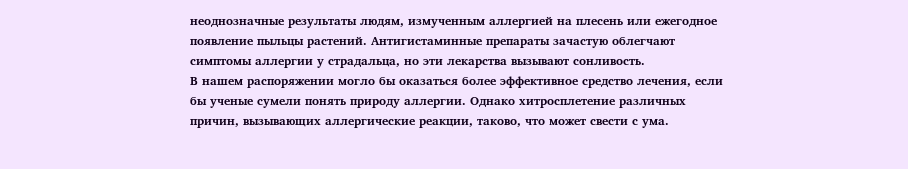неоднозначные результаты людям, измученным аллергией на плесень или ежегодное появление пыльцы растений. Антигистаминные препараты зачастую облегчают симптомы аллергии у страдальца, но эти лекарства вызывают сонливость.
В нашем распоряжении могло бы оказаться более эффективное средство лечения, если бы ученые сумели понять природу аллергии. Однако хитросплетение различных причин, вызывающих аллергические реакции, таково, что может свести с ума.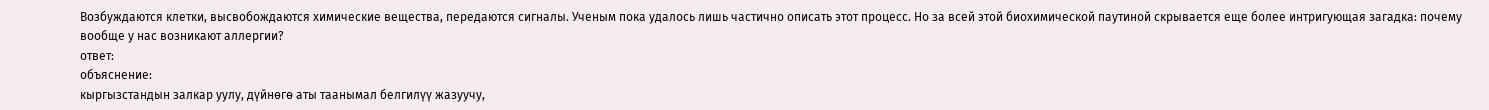Возбуждаются клетки, высвобождаются химические вещества, передаются сигналы. Ученым пока удалось лишь частично описать этот процесс. Но за всей этой биохимической паутиной скрывается еще более интригующая загадка: почему вообще у нас возникают аллергии?
ответ:
объяснение:
кыргызстандын залкар уулу, дүйнөгө аты таанымал белгилүү жазуучу,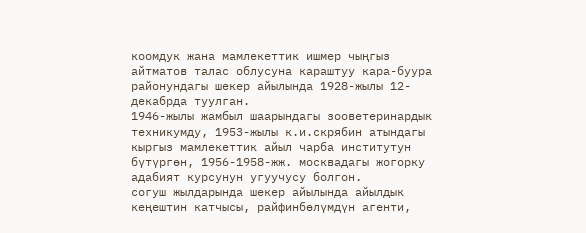коомдук жана мамлекеттик ишмер чыңгыз айтматов талас облусуна караштуу кара-буура районундагы шекер айылында 1928-жылы 12-декабрда туулган.
1946-жылы жамбыл шаарындагы зооветеринардык техникумду, 1953-жылы к.и.скрябин атындагы кыргыз мамлекеттик айыл чарба институтун бүтүргөн, 1956-1958-жж. москвадагы жогорку адабият курсунун угуучусу болгон.
согуш жылдарында шекер айылында айылдык кеңештин катчысы, райфинбөлүмдүн агенти,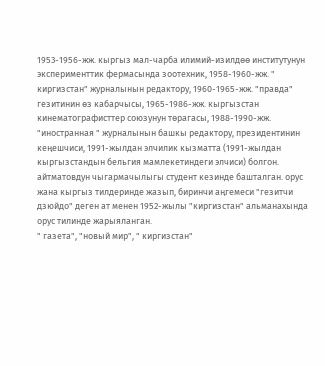1953-1956-жж. кыргыз мал-чарба илимий-изилдөө институтунун эксперименттик фермасында зоотехник, 1958-1960-жж. " киргизстан" журналынын редактору, 1960-1965-жж. "правда" гезитинин өз кабарчысы, 1965-1986-жж. кыргызстан кинематографисттер союзунун төрагасы, 1988-1990-жж. "иностранная " журналынын башкы редактору, президентинин кеңешчиси, 1991-жылдан элчилик кызматта (1991-жылдан кыргызстандын бельгия мамлекетиндеги элчиси) болгон.
айтматовдун чыгармачылыгы студент кезинде башталган. орус жана кыргыз тилдеринде жазып, биринчи аңгемеси "гезитчи дзюйдо" деген ат менен 1952-жылы "киргизстан" альманахында орус тилинде жарыяланган.
" газета", "новый мир", " киргизстан"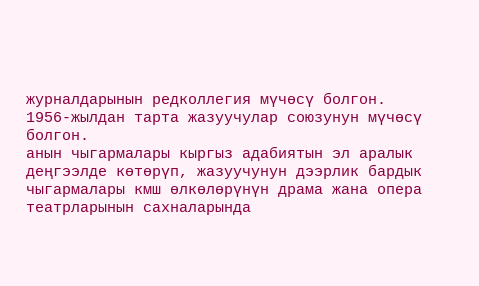журналдарынын редколлегия мүчөсү болгон.
1956-жылдан тарта жазуучулар союзунун мүчөсү болгон.
анын чыгармалары кыргыз адабиятын эл аралык деңгээлде көтөрүп, жазуучунун дээрлик бардык чыгармалары кмш өлкөлөрүнүн драма жана опера театрларынын сахналарында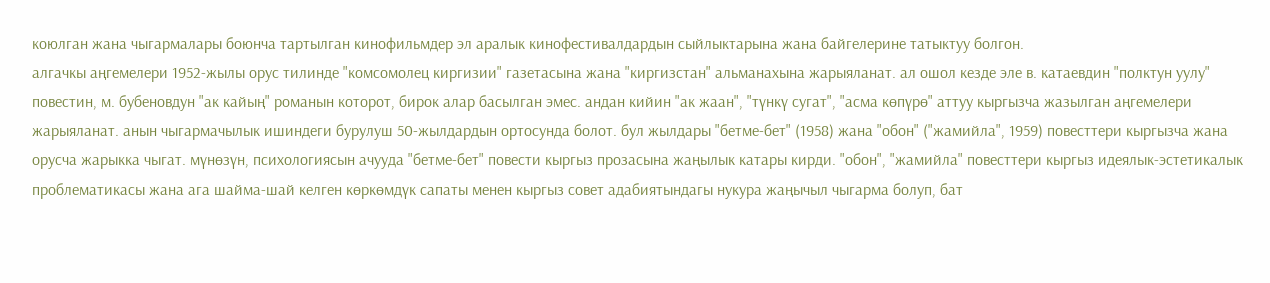коюлган жана чыгармалары боюнча тартылган кинофильмдер эл аралык кинофестивалдардын сыйлыктарына жана байгелерине татыктуу болгон.
алгачкы аңгемелери 1952-жылы орус тилинде "комсомолец киргизии" газетасына жана "киргизстан" альманахына жарыяланат. ал ошол кезде эле в. катаевдин "полктун уулу" повестин, м. бубеновдун "ак кайың" романын которот, бирок алар басылган эмес. андан кийин "ак жаан", "түнкү сугат", "асма көпүрө" аттуу кыргызча жазылган аңгемелери жарыяланат. анын чыгармачылык ишиндеги бурулуш 50-жылдардын ортосунда болот. бул жылдары "бетме-бет" (1958) жана "обон" ("жамийла", 1959) повесттери кыргызча жана орусча жарыкка чыгат. мүнөзүн, психологиясын ачууда "бетме-бет" повести кыргыз прозасына жаңылык катары кирди. "обон", "жамийла" повесттери кыргыз идеялык-эстетикалык проблематикасы жана ага шайма-шай келген көркөмдүк сапаты менен кыргыз совет адабиятындагы нукура жаңычыл чыгарма болуп, бат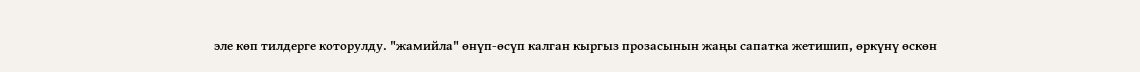эле көп тилдерге которулду. "жамийла" өнүп-өсүп калган кыргыз прозасынын жаңы сапатка жетишип, өркүнү өскөн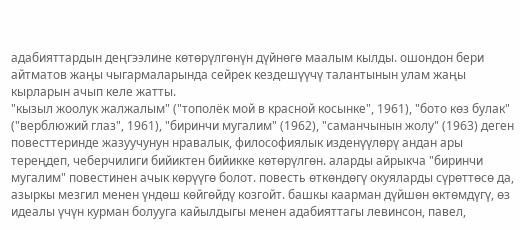адабияттардын деңгээлине көтөрүлгөнүн дүйнөгө маалым кылды. ошондон бери айтматов жаңы чыгармаларында сейрек кездешүүчү талантынын улам жаңы кырларын ачып келе жатты.
"кызыл жоолук жалжалым" ("тополёк мой в красной косынке", 1961), "бото көз булак" ("верблюжий глаз", 1961), "биринчи мугалим" (1962), "саманчынын жолу" (1963) деген повесттеринде жазуучунун нравалык, философиялык изденүүлөрү андан ары тереңдеп, чеберчилиги бийиктен бийикке көтөрүлгөн. аларды айрыкча "биринчи мугалим" повестинен ачык көрүүгө болот. повесть өткөндөгү окуяларды сүрөттөсө да, азыркы мезгил менен үндөш көйгөйдү козгойт. башкы каарман дүйшөн өктөмдүгү, өз идеалы үчүн курман болууга кайылдыгы менен адабияттагы левинсон, павел,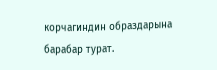корчагиндин образдарына барабар турат.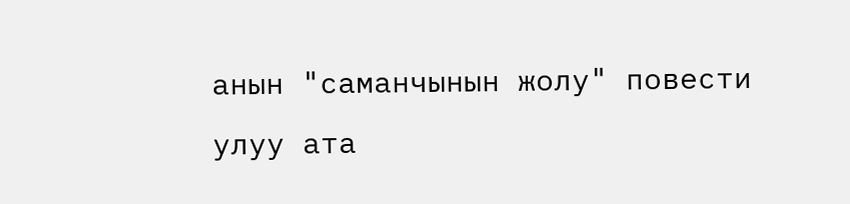анын "саманчынын жолу" повести улуу ата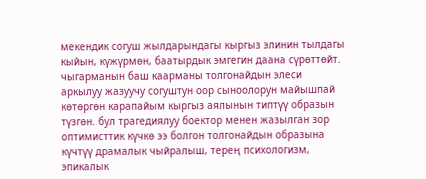мекендик согуш жылдарындагы кыргыз элинин тылдагы кыйын, күжүрмөн, баатырдык эмгегин даана сүрөттөйт. чыгарманын баш каарманы толгонайдын элеси аркылуу жазуучу согуштун оор сыноолорун майышпай көтөргөн карапайым кыргыз аялынын типтүү образын түзгөн. бул трагедиялуу боектор менен жазылган зор оптимисттик күчкө ээ болгон толгонайдын образына күчтүү драмалык чыйралыш, терең психологизм, эпикалык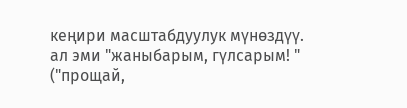кеңири масштабдуулук мүнөздүү. ал эми "жаныбарым, гүлсарым! " ("прощай,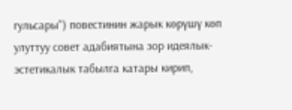гульсары") повестинин жарык көрүшү көп улуттуу совет адабиятына зор идеялык-эстетикалык табылга катары кирип,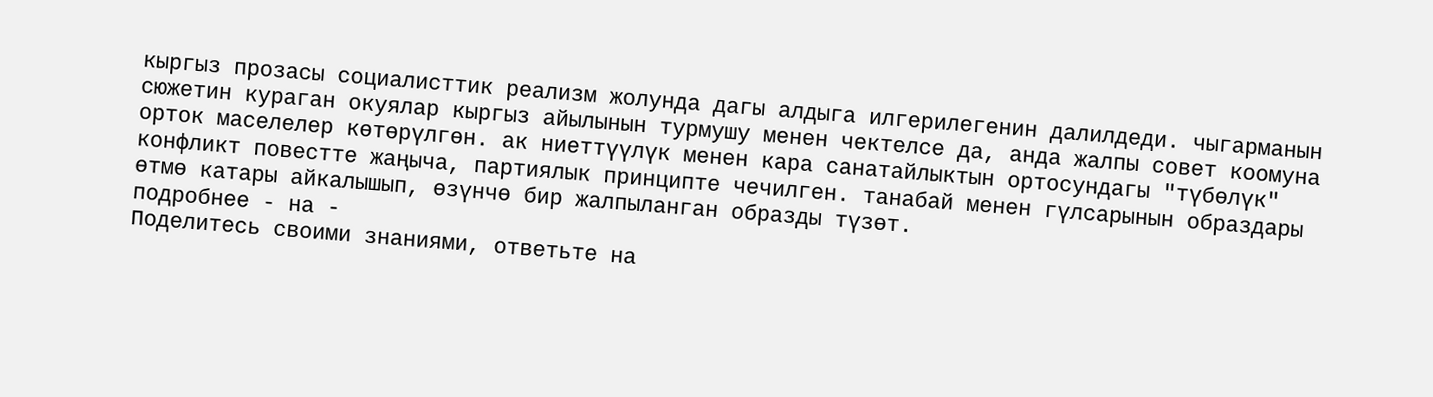кыргыз прозасы социалисттик реализм жолунда дагы алдыга илгерилегенин далилдеди. чыгарманын сюжетин кураган окуялар кыргыз айылынын турмушу менен чектелсе да, анда жалпы совет коомуна орток маселелер көтөрүлгөн. ак ниеттүүлүк менен кара санатайлыктын ортосундагы "түбөлүк" конфликт повестте жаңыча, партиялык принципте чечилген. танабай менен гүлсарынын образдары өтмө катары айкалышып, өзүнчө бир жалпыланган образды түзөт.
подробнее - на -
Поделитесь своими знаниями, ответьте на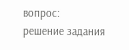вопрос:
решение задания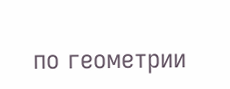по геометрии